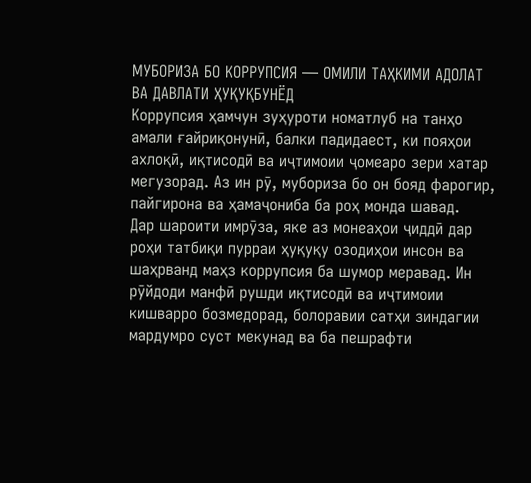МУБОРИЗА БО КОРРУПСИЯ — ОМИЛИ ТАҲКИМИ АДОЛАТ ВА ДАВЛАТИ ҲУҚУҚБУНЁД
Коррупсия ҳамчун зуҳуроти номатлуб на танҳо амали ғайриқонунӣ, балки падидаест, ки пояҳои ахлоқӣ, иқтисодӣ ва иҷтимоии ҷомеаро зери хатар мегузорад. Аз ин рӯ, мубориза бо он бояд фарогир, пайгирона ва ҳамаҷониба ба роҳ монда шавад.
Дар шароити имрӯза, яке аз монеаҳои ҷиддӣ дар роҳи татбиқи пурраи ҳуқуқу озодиҳои инсон ва шаҳрванд маҳз коррупсия ба шумор меравад. Ин рӯйдоди манфӣ рушди иқтисодӣ ва иҷтимоии кишварро бозмедорад, болоравии сатҳи зиндагии мардумро суст мекунад ва ба пешрафти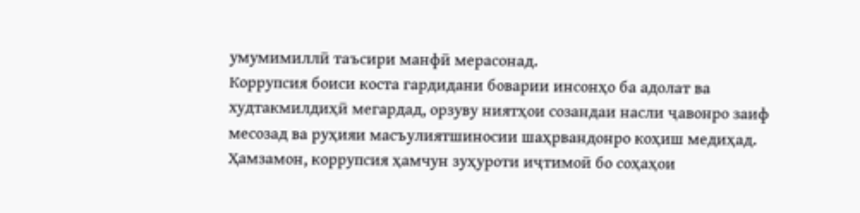умумимиллӣ таъсири манфӣ мерасонад.
Коррупсия боиси коста гардидани боварии инсонҳо ба адолат ва худтакмилдиҳӣ мегардад, орзуву ниятҳои созандаи насли ҷавонро заиф месозад ва руҳияи масъулиятшиносии шаҳрвандонро коҳиш медиҳад.
Ҳамзамон, коррупсия ҳамчун зуҳуроти иҷтимоӣ бо соҳаҳои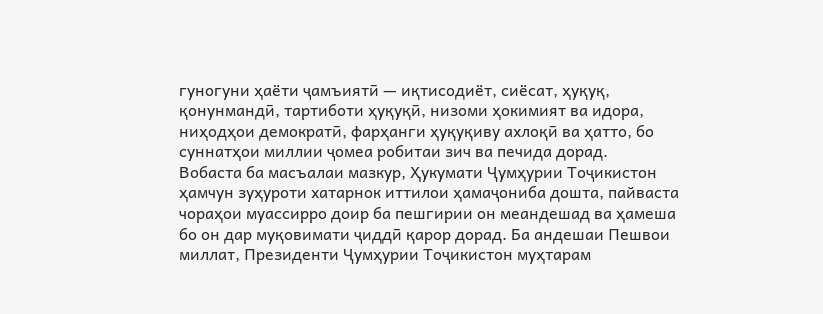гуногуни ҳаёти ҷамъиятӣ — иқтисодиёт, сиёсат, ҳуқуқ, қонунмандӣ, тартиботи ҳуқуқӣ, низоми ҳокимият ва идора, ниҳодҳои демократӣ, фарҳанги ҳуқуқиву ахлоқӣ ва ҳатто, бо суннатҳои миллии ҷомеа робитаи зич ва печида дорад.
Вобаста ба масъалаи мазкур, Ҳукумати Ҷумҳурии Тоҷикистон ҳамчун зуҳуроти хатарнок иттилои ҳамаҷониба дошта, пайваста чораҳои муассирро доир ба пешгирии он меандешад ва ҳамеша бо он дар муқовимати ҷиддӣ қарор дорад. Ба андешаи Пешвои миллат, Президенти Ҷумҳурии Тоҷикистон муҳтарам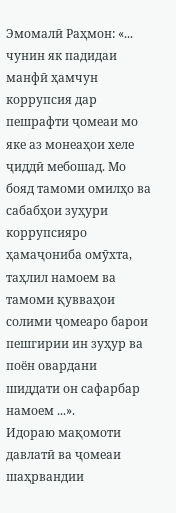Эмомалӣ Раҳмон: «... чунин як падидаи манфӣ ҳамчун коррупсия дар пешрафти ҷомеаи мо яке аз монеаҳои хеле ҷиддӣ мебошад. Мо бояд тамоми омилҳо ва сабабҳои зуҳури коррупсияро ҳамаҷониба омӯхта, таҳлил намоем ва тамоми қувваҳои солими ҷомеаро барои пешгирии ин зуҳур ва поён овардани шиддати он сафарбар намоем ...».
Идораю мақомоти давлатӣ ва ҷомеаи шаҳрвандии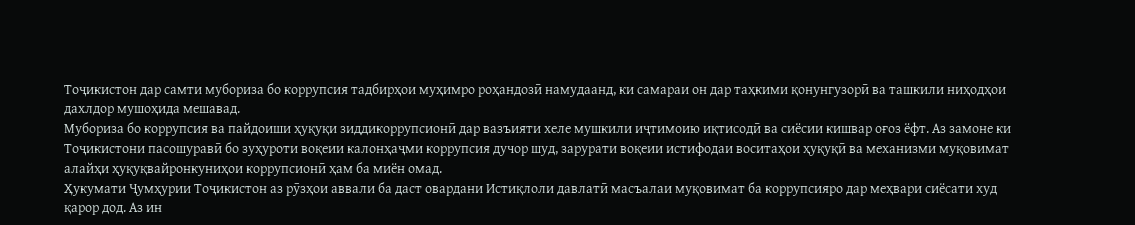Тоҷикистон дар самти мубориза бо коррупсия тадбирҳои муҳимро роҳандозӣ намудаанд, ки самараи он дар таҳкими қонунгузорӣ ва ташкили ниҳодҳои дахлдор мушоҳида мешавад.
Мубориза бо коррупсия ва пайдоиши ҳуқуқи зиддикоррупсионӣ дар вазъияти хеле мушкили иҷтимоию иқтисодӣ ва сиёсии кишвар оғоз ёфт. Аз замоне ки Тоҷикистони пасошуравӣ бо зуҳуроти воқеии калонҳаҷми коррупсия дучор шуд, зарурати воқеии истифодаи воситаҳои ҳуқуқӣ ва механизми муқовимат алайҳи ҳуқуқвайронкуниҳои коррупсионӣ ҳам ба миён омад.
Ҳукумати Ҷумҳурии Тоҷикистон аз рӯзҳои аввали ба даст овардани Истиқлоли давлатӣ масъалаи муқовимат ба коррупсияро дар меҳвари сиёсати худ қарор дод. Аз ин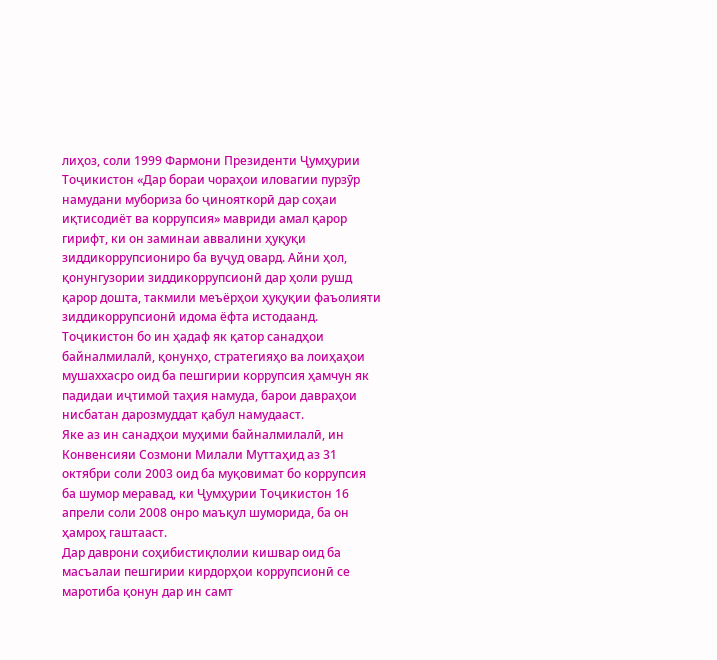лиҳоз, соли 1999 Фармони Президенти Ҷумҳурии Тоҷикистон «Дар бораи чораҳои иловагии пурзӯр намудани мубориза бо ҷинояткорӣ дар соҳаи иқтисодиёт ва коррупсия» мавриди амал қарор гирифт, ки он заминаи аввалини ҳуқуқи зиддикоррупсиониро ба вуҷуд овард. Айни ҳол, қонунгузории зиддикоррупсионӣ дар ҳоли рушд қарор дошта, такмили меъёрҳои ҳуқуқии фаъолияти зиддикоррупсионӣ идома ёфта истодаанд.
Тоҷикистон бо ин ҳадаф як қатор санадҳои байналмилалӣ, қонунҳо, стратегияҳо ва лоиҳаҳои мушаххасро оид ба пешгирии коррупсия ҳамчун як падидаи иҷтимоӣ таҳия намуда, барои давраҳои нисбатан дарозмуддат қабул намудааст.
Яке аз ин санадҳои муҳими байналмилалӣ, ин Конвенсияи Созмони Милали Муттаҳид аз 31 октябри соли 2003 оид ба муқовимат бо коррупсия ба шумор меравад, ки Ҷумҳурии Тоҷикистон 16 апрели соли 2008 онро маъқул шуморида, ба он ҳамроҳ гаштааст.
Дар даврони соҳибистиқлолии кишвар оид ба масъалаи пешгирии кирдорҳои коррупсионӣ се маротиба қонун дар ин самт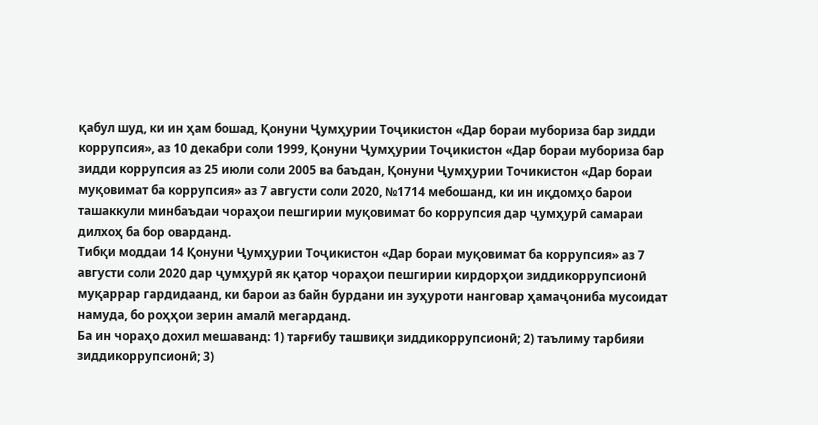қабул шуд, ки ин ҳам бошад, Қонуни Ҷумҳурии Тоҷикистон «Дар бораи мубориза бар зидди коррупсия», аз 10 декабри соли 1999, Қонуни Ҷумҳурии Тоҷикистон «Дар бораи мубориза бар зидди коррупсия аз 25 июли соли 2005 ва баъдан, Қонуни Ҷумҳурии Точикистон «Дар бораи муқовимат ба коррупсия» аз 7 августи соли 2020, №1714 мебошанд, ки ин иқдомҳо барои ташаккули минбаъдаи чораҳои пешгирии муқовимат бо коррупсия дар ҷумҳурӣ самараи дилхоҳ ба бор оварданд.
Тибқи моддаи 14 Қонуни Ҷумҳурии Тоҷикистон «Дар бораи муқовимат ба коррупсия» аз 7 августи соли 2020 дар ҷумҳурӣ як қатор чораҳои пешгирии кирдорҳои зиддикоррупсионӣ муқаррар гардидаанд, ки барои аз байн бурдани ин зуҳуроти нанговар ҳамаҷониба мусоидат намуда, бо роҳҳои зерин амалӣ мегарданд.
Ба ин чораҳо дохил мешаванд: 1) тарғибу ташвиқи зиддикоррупсионӣ; 2) таълиму тарбияи зиддикоррупсионӣ; 3)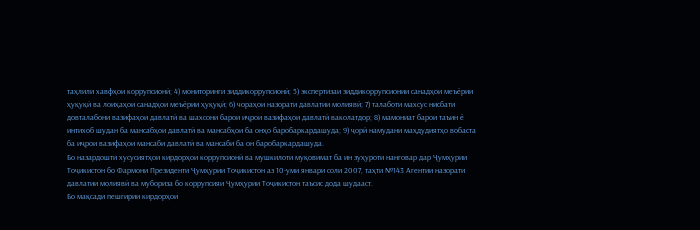таҳлили хавфҳои коррупсионӣ; 4) мониторинги зиддикоррупсионӣ; 5) экспертизаи зиддикоррупсионии санадҳои меъёрии ҳуқуқӣ ва лоиҳаҳои санадҳои меъёрии ҳуқуқӣ; 6) чораҳои назорати давлатии молиявӣ; 7) талаботи махсус нисбати довталабони вазифаҳои давлатӣ ва шахсони барои иҷрои вазифаҳои давлатӣ ваколатдор; 8) мамониат барои таъин ё интихоб шудан ба мансабҳои давлатӣ ва мансабҳои ба онҳо баробаркардашуда; 9) ҷорӣ намудани маҳдудиятҳо вобаста ба иҷрои вазифаҳои мансаби давлатӣ ва мансаби ба он баробаркардашуда.
Бо назардошти хусусиятҳои кирдорҳои коррупсионӣ ва мушкилоти муқовимат ба ин зуҳуроти нанговар дар Ҷумҳурии Тоҷикистон бо Фармони Президенти Ҷумҳурии Тоҷикистон аз 10-уми январи соли 2007, таҳти №143 Агентии назорати давлатии молиявӣ ва мубориза бо коррупсияи Ҷумҳурии Тоҷикистон таъсис дода шудааст.
Бо мақсади пешгирии кирдорҳои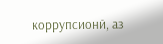коррупсионӣ, аз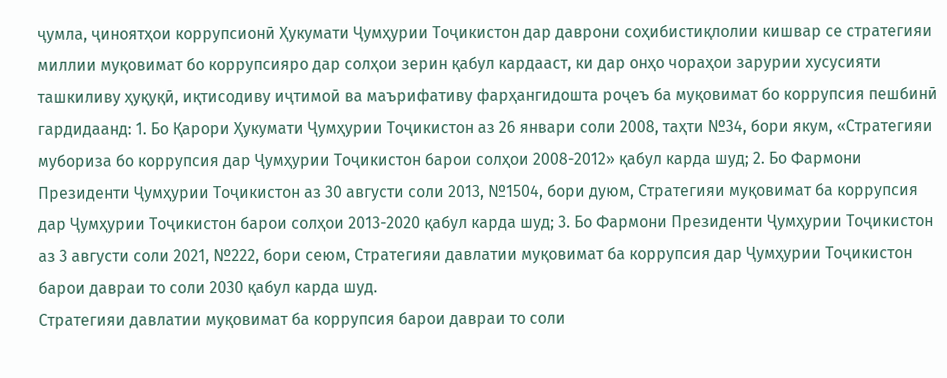ҷумла, ҷиноятҳои коррупсионӣ Ҳукумати Ҷумҳурии Тоҷикистон дар даврони соҳибистиқлолии кишвар се стратегияи миллии муқовимат бо коррупсияро дар солҳои зерин қабул кардааст, ки дар онҳо чораҳои зарурии хусусияти ташкиливу ҳуқуқӣ, иқтисодиву иҷтимоӣ ва маърифативу фарҳангидошта роҷеъ ба муқовимат бо коррупсия пешбинӣ гардидаанд: 1. Бо Қарори Ҳукумати Ҷумҳурии Тоҷикистон аз 26 январи соли 2008, таҳти №34, бори якум, «Стратегияи мубориза бо коррупсия дар Ҷумҳурии Тоҷикистон барои солҳои 2008-2012» қабул карда шуд; 2. Бо Фармони Президенти Ҷумҳурии Тоҷикистон аз 30 августи соли 2013, №1504, бори дуюм, Стратегияи муқовимат ба коррупсия дар Ҷумҳурии Тоҷикистон барои солҳои 2013-2020 қабул карда шуд; 3. Бо Фармони Президенти Ҷумҳурии Тоҷикистон аз 3 августи соли 2021, №222, бори сеюм, Стратегияи давлатии муқовимат ба коррупсия дар Ҷумҳурии Тоҷикистон барои давраи то соли 2030 қабул карда шуд.
Стратегияи давлатии муқовимат ба коррупсия барои давраи то соли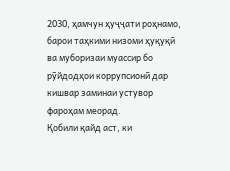2030, ҳамчун ҳуҷҷати роҳнамо, барои таҳкими низоми ҳуқуқӣ ва муборизаи муассир бо рӯйдодҳои коррупсионӣ дар кишвар заминаи устувор фароҳам меорад.
Қобили қайд аст, ки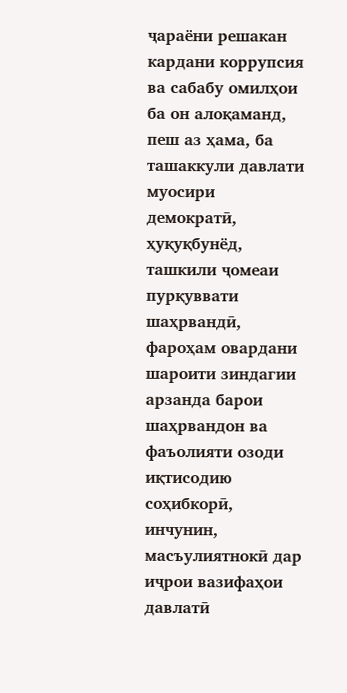ҷараёни решакан кардани коррупсия ва сабабу омилҳои ба он алоқаманд, пеш аз ҳама, ба ташаккули давлати муосири демократӣ, ҳуқуқбунёд, ташкили ҷомеаи пурқуввати шаҳрвандӣ, фароҳам овардани шароити зиндагии арзанда барои шаҳрвандон ва фаъолияти озоди иқтисодию соҳибкорӣ, инчунин, масъулиятнокӣ дар иҷрои вазифаҳои давлатӣ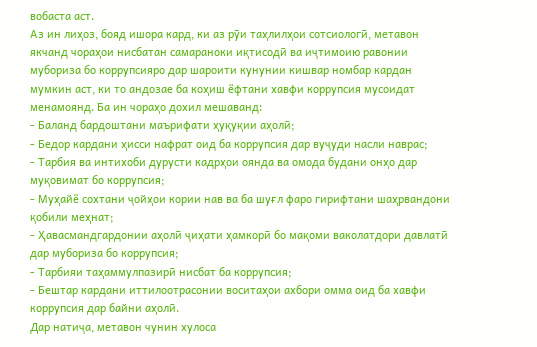вобаста аст.
Аз ин лиҳоз, бояд ишора кард, ки аз рӯи таҳлилҳои сотсиологӣ, метавон якчанд чораҳои нисбатан самараноки иқтисодӣ ва иҷтимоию равонии мубориза бо коррупсияро дар шароити кунунии кишвар номбар кардан мумкин аст, ки то андозае ба коҳиш ёфтани хавфи коррупсия мусоидат менамоянд. Ба ин чораҳо дохил мешаванд:
- Баланд бардоштани маърифати ҳуқуқии аҳолӣ;
- Бедор кардани ҳисси нафрат оид ба коррупсия дар вуҷуди насли наврас;
- Тарбия ва интихоби дурусти кадрҳои оянда ва омода будани онҳо дар муқовимат бо коррупсия;
- Муҳайё сохтани ҷойҳои кории нав ва ба шуғл фаро гирифтани шаҳрвандони қобили меҳнат;
- Ҳавасмандгардонии аҳолӣ ҷиҳати ҳамкорӣ бо мақоми ваколатдори давлатӣ дар мубориза бо коррупсия;
- Тарбияи таҳаммулпазирӣ нисбат ба коррупсия;
- Бештар кардани иттилоотрасонии воситаҳои ахбори омма оид ба хавфи коррупсия дар байни аҳолӣ.
Дар натиҷа, метавон чунин хулоса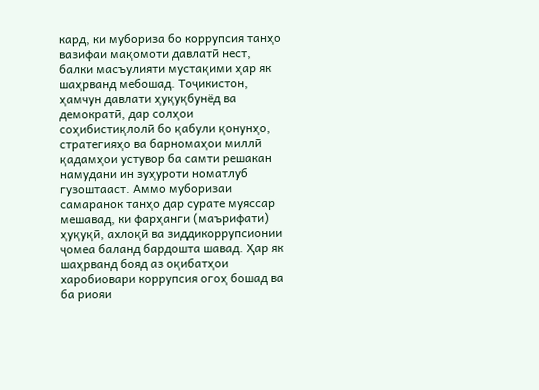кард, ки мубориза бо коррупсия танҳо вазифаи мақомоти давлатӣ нест, балки масъулияти мустақими ҳар як шаҳрванд мебошад. Тоҷикистон, ҳамчун давлати ҳуқуқбунёд ва демократӣ, дар солҳои соҳибистиқлолӣ бо қабули қонунҳо, стратегияҳо ва барномаҳои миллӣ қадамҳои устувор ба самти решакан намудани ин зуҳуроти номатлуб гузоштааст. Аммо муборизаи самаранок танҳо дар сурате муяссар мешавад, ки фарҳанги (маърифати) ҳуқуқӣ, ахлоқӣ ва зиддикоррупсионии ҷомеа баланд бардошта шавад. Ҳар як шаҳрванд бояд аз оқибатҳои харобиовари коррупсия огоҳ бошад ва ба риояи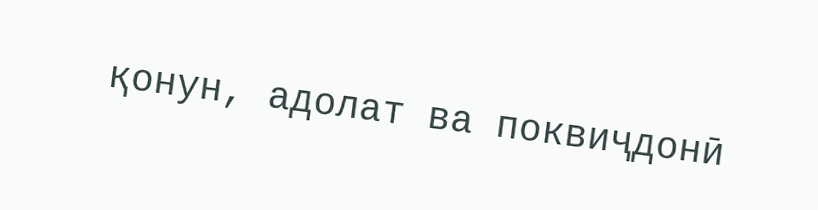қонун, адолат ва поквиҷдонӣ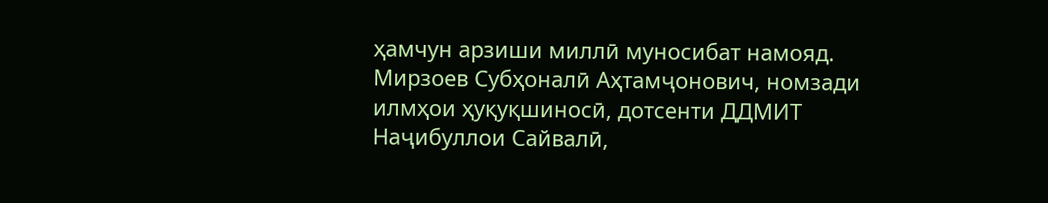ҳамчун арзиши миллӣ муносибат намояд.
Мирзоев Субҳоналӣ Аҳтамҷонович, номзади илмҳои ҳуқуқшиносӣ, дотсенти ДДМИТ
Наҷибуллои Сайвалӣ,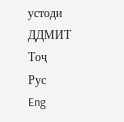устоди ДДМИТ
Тоҷ
Рус
Eng